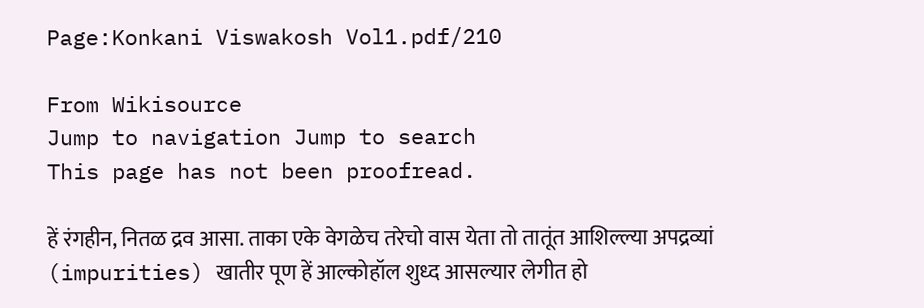Page:Konkani Viswakosh Vol1.pdf/210

From Wikisource
Jump to navigation Jump to search
This page has not been proofread.

हें रंगहीन, नितळ द्रव आसा. ताका एके वेगळेच तरेचो वास येता तो तातूंत आशिल्ल्या अपद्रव्यां (impurities) खातीर पूण हें आल्कोहॉल शुध्द आसल्यार लेगीत हो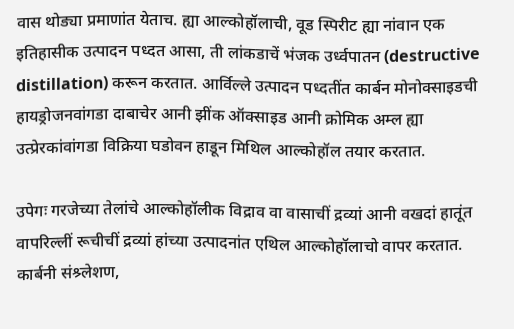वास थोड्या प्रमाणांत येताच. ह्या आल्कोहॉलाची, वूड स्पिरीट ह्या नांवान एक इतिहासीक उत्पादन पध्दत आसा, ती लांकडाचें भंजक उर्ध्वपातन (destructive distillation) करून करतात. आर्विल्ले उत्पादन पध्दतींत कार्बन मोनोक्साइडची हायड्रोजनवांगडा दाबाचेर आनी झींक ऑक्साइड आनी क्रोमिक अम्ल ह्या उत्प्रेरकांवांगडा विक्रिया घडोवन हाडून मिथिल आल्कोहॉल तयार करतात.

उपेगः गरजेच्या तेलांचे आल्कोहॉलीक विद्राव वा वासाचीं द्रव्यां आनी वखदां हातूंत वापरिल्लीं रूचीचीं द्रव्यां हांच्या उत्पादनांत एथिल आल्कोहॉलाचो वापर करतात. कार्बनी संश्र्लेशण,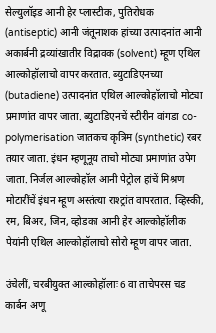सेल्युलॉइड आनी हेर प्लास्टीक, पुतिरोधक (antiseptic) आनी जंतूनाशक हांच्या उत्पादनांत आनी अकार्बनी द्रव्यांखातीर विद्रावक (solvent) म्हूण एथिल आल्कोहॉलाचो वापर करतात. ब्युटाडिएनच्या (butadiene) उत्पादनांत एथिल आल्कोहॉलाचो मोट्या प्रमाणांत वापर जाता. ब्युटाडिएनचें स्टीरीन वांगडा co-polymerisation जातकच कृत्रिम (synthetic) रबर तयार जाता. इंधन म्हणूनूय ताचो मोट्या प्रमाणांत उपेग जाता. निर्जल आल्कोहॉल आनी पेट्रोल हांचें मिश्रण मोटारींचें इंधन म्हूण अस्तंत्या राश्ट्रांत वापरतात. व्हिस्की, रम, बिअर, जिन, व्होडका आनी हेर आल्कोहॉलीक पेयांनी एथिल आल्कोहॉलाचो सोरो म्हूण वापर जाता.

उंचेलीं, चरबीयुक्त आल्कोहॉलाः 6 वा ताचेपरस चड कार्बन अणू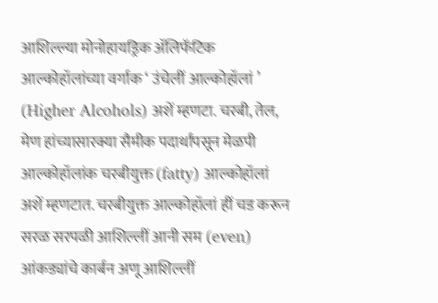आशिल्ल्या मोनोहायड्रिक ॲलिफॅटिक आल्कोहॉलांच्या वर्गाक ‘ उंचेलीं आल्कोहॉलां ’ (Higher Alcohols) अशें म्हणटा. चरबी, तेल, मेण हांच्यासारक्या सैमीक पदार्थांपसून मेळपी आल्कोहॉलांक चरबीयुक्त (fatty) आल्कोहॉलां अशें म्हणटात. चरबीयुक्त आल्कोहॉलां हीं चड करून सरळ सरपळी आशिल्लीं आनी सम (even) आंकड्यांचे कार्बन अणू आशिल्लीं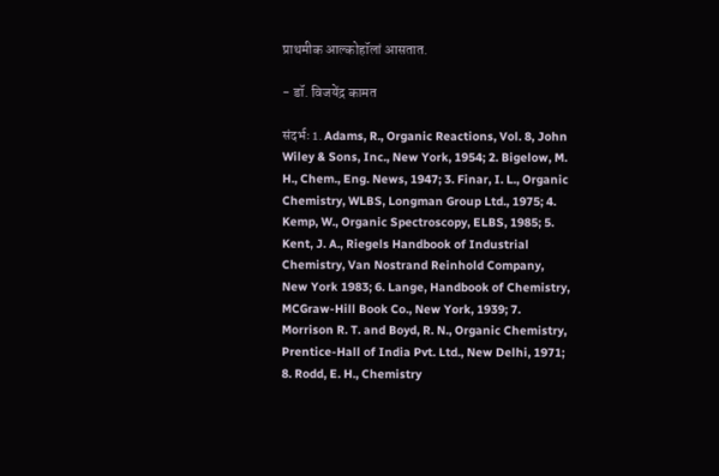प्राथमीक आल्कोहॉलां आसतात.

- डॉ. विजयेंद्र कामत

संदर्भः 1. Adams, R., Organic Reactions, Vol. 8, John Wiley & Sons, Inc., New York, 1954; 2. Bigelow, M. H., Chem., Eng. News, 1947; 3. Finar, I. L., Organic Chemistry, WLBS, Longman Group Ltd., 1975; 4. Kemp, W., Organic Spectroscopy, ELBS, 1985; 5. Kent, J. A., Riegels Handbook of Industrial Chemistry, Van Nostrand Reinhold Company, New York 1983; 6. Lange, Handbook of Chemistry, MCGraw-Hill Book Co., New York, 1939; 7. Morrison R. T. and Boyd, R. N., Organic Chemistry, Prentice-Hall of India Pvt. Ltd., New Delhi, 1971; 8. Rodd, E. H., Chemistry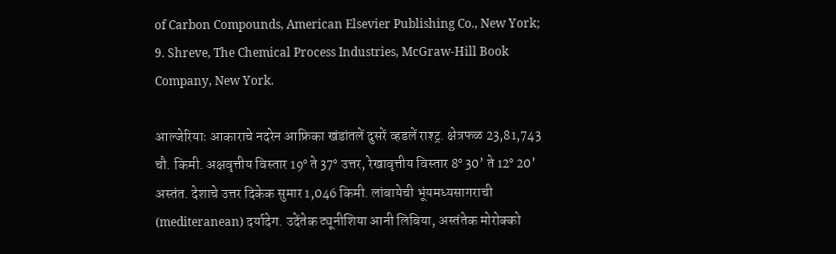of Carbon Compounds, American Elsevier Publishing Co., New York; 9. Shreve, The Chemical Process Industries, McGraw-Hill Book Company, New York.

आल्जेरियाः आकाराचे नदरेन आफ्रिका खंडांतलें दुसरें व्हडलें राश्ट्र. क्षेत्रफळ 23,81,743 चौ. किमी. अक्षवृत्तीय विस्तार 19° ते 37° उत्तर, रेखावृत्तीय विस्तार 8° 30’ ते 12° 20’ अस्तंत. देशाचे उत्तर दिकेक सुमार 1,046 किमी. लांबायेची भूंयमध्यसागराची (mediteranean) दर्यादेग. उदेंतेक ट्यूनीशिया आनी लिबिया, अस्तंतेक मोरोक्को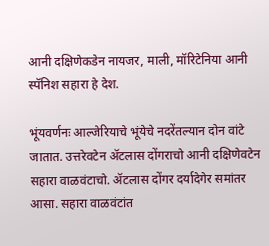आनी दक्षिणेकडेन नायजर, माली, मॉरिटेनिया आनी स्पॅनिश सहारा हे देश.

भूंयवर्णनः आल्जेरियाचे भूंयेचे नदरेंतल्यान दोन वांटे जातात. उत्तरेवटेन ॲटलास दोंगराचो आनी दक्षिणेवटेन सहारा वाळवंटाचो. ॲटलास दोंगर दर्यादेगेर समांतर आसा. सहारा वाळवंटांत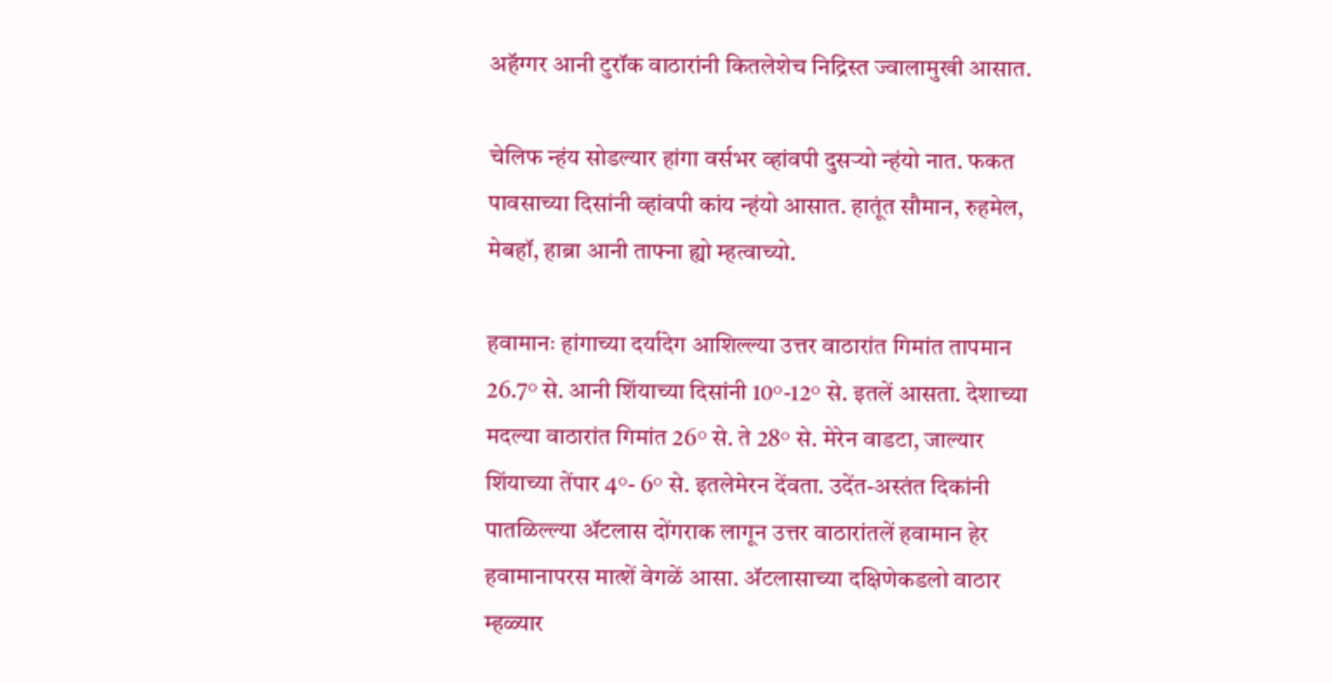अहॅग्गर आनी टुरॉक वाठारांनी कितलेशेच निद्रिस्त ज्वालामुखी आसात.

चेलिफ न्हंय सोडल्यार हांगा वर्सभर व्हांवपी दुसऱ्यो न्हंयो नात. फकत पावसाच्या दिसांनी व्हांवपी कांय न्हंयो आसात. हातूंत सौमान, रुहमेल, मेबहॉ, हाब्रा आनी ताफ्ना ह्यो म्हत्वाच्यो.

हवामानः हांगाच्या दर्यादेग आशिल्ल्या उत्तर वाठारांत गिमांत तापमान 26.7° से. आनी शिंयाच्या दिसांनी 10°-12° से. इतलें आसता. देशाच्या मदल्या वाठारांत गिमांत 26° से. ते 28° से. मेरेन वाडटा, जाल्यार शिंयाच्या तेंपार 4°- 6° से. इतलेमेरन देंवता. उदेंत-अस्तंत दिकांनी पातळिल्ल्या ॲटलास दोंगराक लागून उत्तर वाठारांतलें हवामान हेर हवामानापरस मात्शें वेगळें आसा. ॲटलासाच्या दक्षिणेकडलो वाठार म्हळ्यार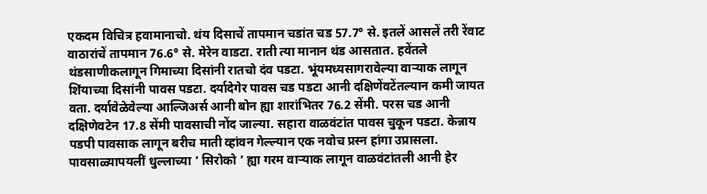एकदम विचित्र हवामानाचो. थंय दिसाचें तापमान चडांत चड 57.7° से. इतलें आसलें तरी रेंवाट वाठारांचें तापमान 76.6° से. मेरेन वाडटा. राती त्या मानान थंड आसतात. हवेंतले थंडसाणीकलागून गिमाच्या दिसांनी रातचो दंव पडटा. भूंयमध्यसागरावेल्या वाऱ्याक लागून शिंयाच्या दिसांनी पावस पडटा. दर्यादेगेर पावस चड पडटा आनी दक्षिणेंवटेंतल्यान कमी जायत वता. दर्यावेळेवेल्या आल्जिअर्स आनी बोन ह्या शारांभितर 76.2 सेंमी. परस चड आनी दक्षिणेवटेन 17.8 सेंमी पावसाची नोंद जाल्या. सहारा वाळवंटांत पावस चुकून पडटा. केन्नाय पडपी पावसाक लागून बरीच माती व्हांवन गेल्ल्यान एक नवोच प्रस्न हांगा उप्रासला. पावसाळ्यापयलीं धुल्लाच्या ‘ सिरोको ’ ह्या गरम वाऱ्याक लागून वाळवंटांतली आनी हेर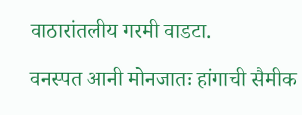वाठारांतलीय गरमी वाडटा.

वनस्पत आनी मोनजातः हांगाची सैमीक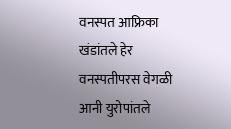वनस्पत आफ्रिका खंडांतले हेर वनस्पतीपरस वेगळी आनी युरोपांतले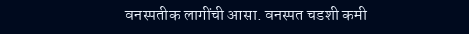वनस्पतीक लागींची आसा. वनस्पत चडशी कमी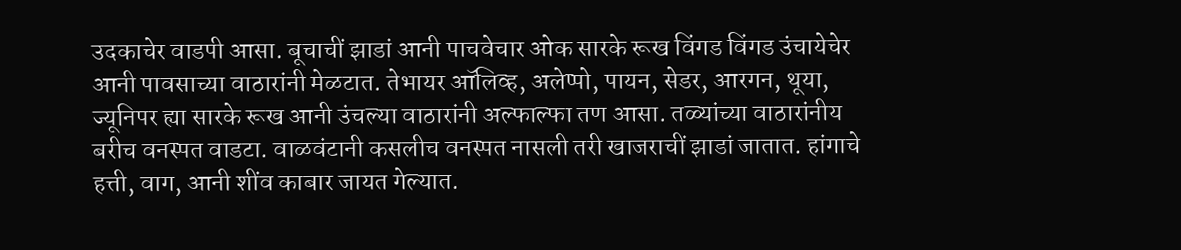उदकाचेर वाडपी आसा. बूचाचीं झाडां आनी पाचवेचार ओक सारके रूख विंगड विंगड उंचायेचेर आनी पावसाच्या वाठारांनी मेळटात. तेभायर ऑलिव्ह, अलेप्पो, पायन, सेडर, आरगन, थूया, ज्यूनिपर ह्या सारके रूख आनी उंचल्या वाठारांनी अल्फाल्फा तण आसा. तळ्यांच्या वाठारांनीय बरीच वनस्पत वाडटा. वाळवंटानी कसलीच वनस्पत नासली तरी खाजराचीं झाडां जातात. हांगाचे हत्ती, वाग, आनी शींव काबार जायत गेल्यात.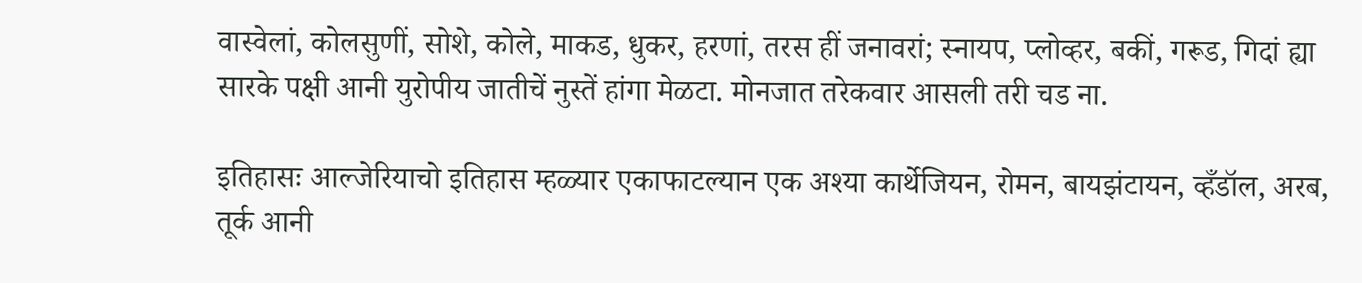वास्वेलां, कोलसुणीं, सोशे, कोले, माकड, धुकर, हरणां, तरस हीं जनावरां; स्नायप, प्लोव्हर, बकीं, गरूड, गिदां ह्या सारके पक्षी आनी युरोपीय जातीचें नुस्तें हांगा मेळटा. मोनजात तरेकवार आसली तरी चड ना.

इतिहासः आल्जेरियाचो इतिहास म्हळ्यार एकाफाटल्यान एक अश्या कार्थेजियन, रोमन, बायझंटायन, व्हँडॉल, अरब, तूर्क आनी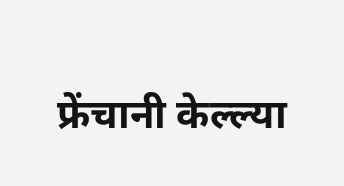फ्रेंचानी केल्ल्या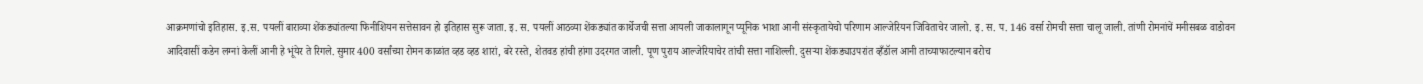आक्रमणांचो इतिहास. इ.स. पयलीं बाराव्या शेंकड्यांतल्या फिनीशियन सत्तेसावन हो इतिहास सुरू जाता. इ. स. पयलीं आठव्या शेंकड्यांत कार्थेजची सत्ता आयली जाकालागून प्यूनिक भाशा आनी संस्कृतायेचो परिणाम आल्जेरियन जिविताचेर जालो. इ. स. प. 146 वर्सा रोमची सत्ता चालू जाली. तांणी रोमनांचें मनीसबळ वाडोवन आदिवासीं कडेन लग्नां केलीं आनी हे भूंयेर ते रिगले. सुमार 400 वर्सांच्या रोमन काळांत व्हड व्हड शारां, बरे रस्ते, शेतवड हांची हांगा उदरगत जाली. पूण पुराय आल्जेरियाचेर तांची सत्ता नाशिल्ली. दुसऱ्या शेंकड्याउपरांत व्हँडॉल आनी ताच्याफाटल्यान बरोच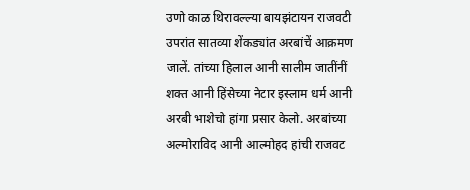उणो काळ थिरावल्ल्या बायझंटायन राजवटी उपरांत सातव्या शेंकड्यांत अरबांचें आक्रमण जालें. तांच्या हिलाल आनी सालीम जातींनीं शक्त आनी हिंसेच्या नेटार इस्लाम धर्म आनी अरबी भाशेचो हांगा प्रसार केलो. अरबांच्या अल्मोराविद आनी आल्मोहद हांची राजवट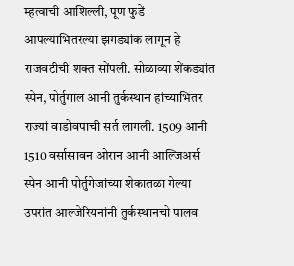म्हत्वाची आशिल्ली, पूण फुडें आपल्याभितरल्या झगड्यांक लागून हे राजवटीची शक्त सोंपली. सोळाव्या शेंकड्यांत स्पेन, पोर्तुगाल आनी तुर्कस्थान हांच्याभितर राज्यां वाडोवपाची सर्त लागली. 1509 आनी 1510 वर्सासावन ओरान आनी आल्जिअर्स स्पेन आनी पोर्तुगेजांच्या शेकातळा गेल्या उपरांत आल्जेरियनांनी तुर्कस्थानचो पालव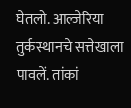घेतलो. आल्जेरिया तुर्कस्थानचे सत्तेखाला पावलें. तांकां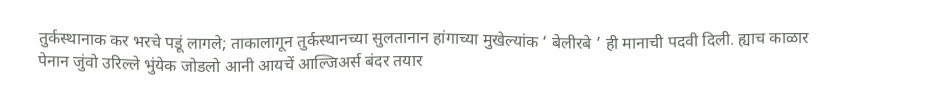तुर्कस्थानाक कर भरचे पडूं लागले; ताकालागून तुर्कस्थानच्या सुलतानान हांगाच्या मुखेल्यांक ‘ बेलीरबे ’ ही मानाची पदवी दिली. ह्याच काळार पेनान जुंवो उरिल्ले भुंयेक जोडलो आनी आयचें आल्जिअर्स बंदर तयार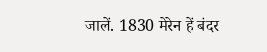जालें. 1830 मेरेन हें बंदर